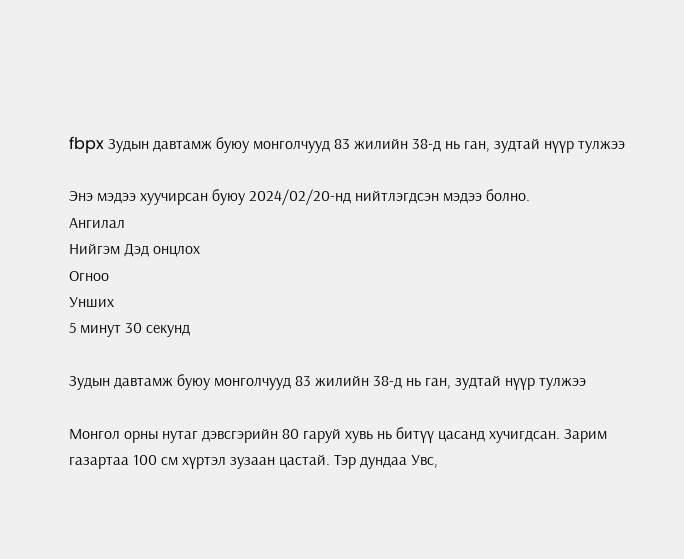fbpx Зудын давтамж буюу монголчууд 83 жилийн 38-д нь ган, зудтай нүүр тулжээ

Энэ мэдээ хуучирсан буюу 2024/02/20-нд нийтлэгдсэн мэдээ болно.
Ангилал
Нийгэм Дэд онцлох
Огноо
Унших
5 минут 30 секунд

Зудын давтамж буюу монголчууд 83 жилийн 38-д нь ган, зудтай нүүр тулжээ

Монгол орны нутаг дэвсгэрийн 80 гаруй хувь нь битүү цасанд хучигдсан. Зарим газартаа 100 см хүртэл зузаан цастай. Тэр дундаа Увс,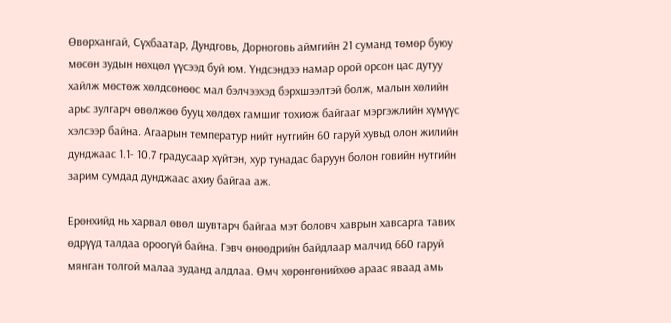Өвөрхангай, Сүхбаатар, Дундговь, Дорноговь аймгийн 21 суманд төмөр буюу мөсөн зудын нөхцөл үүсээд буй юм. Үндсэндээ намар орой орсон цас дутуу хайлж мөстөж хөлдсөнөөс мал бэлчээхэд бэрхшээлтэй болж, малын хөлийн арьс зулгарч өвөлжөө бууц хөлдөх гамшиг тохиож байгааг мэргэжлийн хүмүүс хэлсээр байна. Агаарын температур нийт нутгийн 60 гаруй хувьд олон жилийн дунджаас 1.1- 10.7 градусаар хүйтэн, хур тунадас баруун болон говийн нутгийн зарим сумдад дунджаас ахиу байгаа аж.

Ерөнхийд нь харвал өвөл шувтарч байгаа мэт боловч хаврын хавсарга тавих өдрүүд талдаа ороогүй байна. Гэвч өнөөдрийн байдлаар малчид 660 гаруй мянган толгой малаа зуданд алдлаа. Өмч хөрөнгөнийхөө араас яваад амь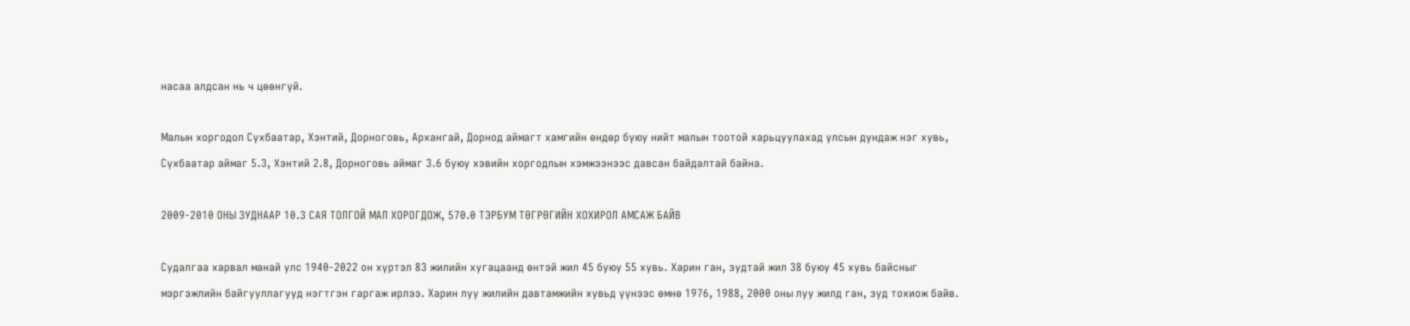насаа алдсан нь ч цөөнгүй.

Малын хоргодол Сүхбаатар, Хэнтий, Дорноговь, Архангай, Дорнод аймагт хамгийн өндөр буюу нийт малын тоотой харьцуулахад улсын дундаж нэг хувь, Сүхбаатар аймаг 5.3, Хэнтий 2.8, Дорноговь аймаг 3.6 буюу хэвийн хоргодлын хэмжээнээс давсан байдалтай байна.

2009-2010 ОНЫ ЗУДНААР 10.3 САЯ ТОЛГОЙ МАЛ ХОРОГДОЖ, 570.0 ТЭРБУМ ТӨГРӨГИЙН ХОХИРОЛ АМСАЖ БАЙВ

Судалгаа харвал манай улс 1940-2022 он хүртэл 83 жилийн хугацаанд өнтэй жил 45 буюу 55 хувь. Харин ган, зудтай жил 38 буюу 45 хувь байсныг мэргэжлийн байгууллагууд нэгтгэн гаргаж ирлээ. Харин луу жилийн давтамжийн хувьд үүнээс өмнө 1976, 1988, 2000 оны луу жилд ган, зуд тохиож байв.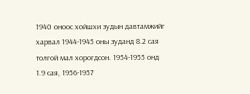1940 оноос хойшхи зудын давтамжийг харвал 1944-1945 оны зуданд 8.2 сая толгой мал хорогдсон. 1954-1955 онд 1.9 сая, 1956-1957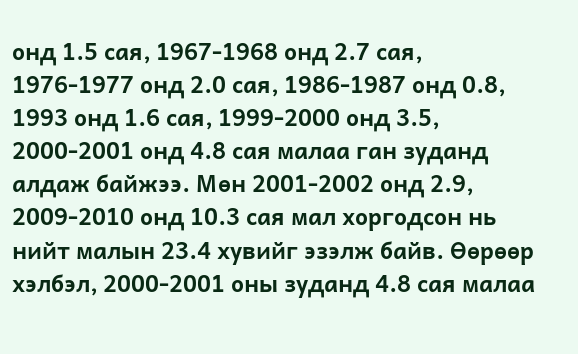онд 1.5 сая, 1967-1968 онд 2.7 сая, 1976-1977 онд 2.0 сая, 1986-1987 онд 0.8, 1993 онд 1.6 сая, 1999-2000 онд 3.5, 2000-2001 онд 4.8 сая малаа ган зуданд алдаж байжээ. Мөн 2001-2002 онд 2.9, 2009-2010 онд 10.3 сая мал хоргодсон нь нийт малын 23.4 хувийг эзэлж байв. Өөрөөр хэлбэл, 2000-2001 оны зуданд 4.8 сая малаа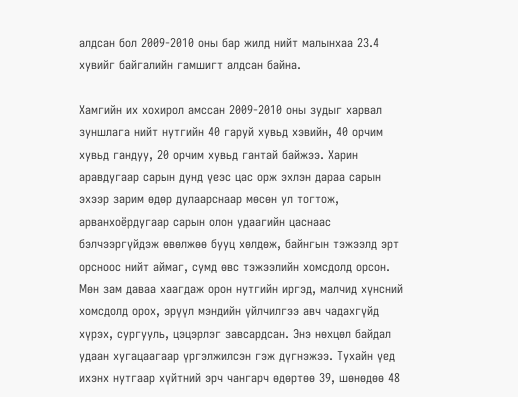алдсан бол 2009-2010 оны бар жилд нийт малынхаа 23.4 хувийг байгалийн гамшигт алдсан байна.

Хамгийн их хохирол амссан 2009-2010 оны зудыг харвал зуншлага нийт нутгийн 40 гаруй хувьд хэвийн, 40 орчим хувьд гандуу, 20 орчим хувьд гантай байжээ. Харин аравдугаар сарын дунд үеэс цас орж эхлэн дараа сарын эхээр зарим өдөр дулаарснаар мөсөн ул тогтож, арванхоёрдугаар сарын олон удаагийн цаснаас бэлчээргүйдэж өвөлжөө бууц хөлдөж, байнгын тэжээлд эрт орсноос нийт аймаг, сумд өвс тэжээлийн хомсдолд орсон. Мөн зам даваа хаагдаж орон нутгийн иргэд, малчид хүнсний хомсдолд орох, эрүүл мэндийн үйлчилгээ авч чадахгүйд хүрэх, сургууль, цэцэрлэг завсардсан. Энэ нөхцөл байдал удаан хугацаагаар үргэлжилсэн гэж дүгнэжээ. Тухайн үед ихэнх нутгаар хүйтний эрч чангарч өдөртөө 39, шөнөдөө 48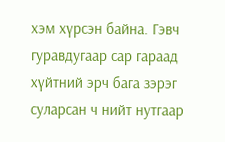хэм хүрсэн байна. Гэвч гуравдугаар сар гараад хүйтний эрч бага зэрэг суларсан ч нийт нутгаар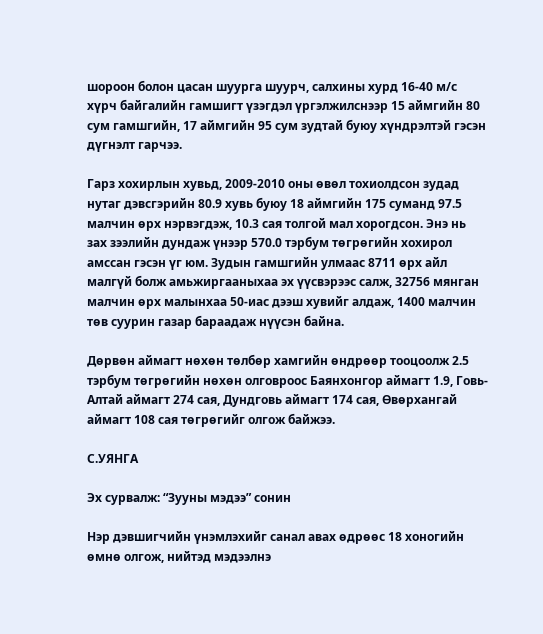шороон болон цасан шуурга шуурч, салхины хурд 16-40 м/с хүрч байгалийн гамшигт үзэгдэл үргэлжилснээр 15 аймгийн 80 сум гамшгийн, 17 аймгийн 95 сум зудтай буюу хүндрэлтэй гэсэн дүгнэлт гарчээ.

Гарз хохирлын хувьд, 2009-2010 оны өвөл тохиолдсон зудад нутаг дэвсгэрийн 80.9 хувь буюу 18 аймгийн 175 суманд 97.5 малчин өрх нэрвэгдэж, 10.3 сая толгой мал хорогдсон. Энэ нь зах зээлийн дундаж үнээр 570.0 тэрбум төгрөгийн хохирол амссан гэсэн үг юм. Зудын гамшгийн улмаас 8711 өрх айл малгүй болж амьжиргааныхаа эх үүсвэрээс салж, 32756 мянган малчин өрх малынхаа 50-иас дээш хувийг алдаж, 1400 малчин төв суурин газар бараадаж нүүсэн байна.

Дөрвөн аймагт нөхөн төлбөр хамгийн өндрөөр тооцоолж 2.5 тэрбум төгрөгийн нөхөн олговроос Баянхонгор аймагт 1.9, Говь-Алтай аймагт 274 сая, Дундговь аймагт 174 сая, Өвөрхангай аймагт 108 сая төгрөгийг олгож байжээ.

С.УЯНГА

Эх сурвалж: “Зууны мэдээ” сонин

Нэр дэвшигчийн үнэмлэхийг санал авах өдрөөс 18 хоногийн өмнө олгож, нийтэд мэдээлнэ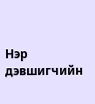Нэр дэвшигчийн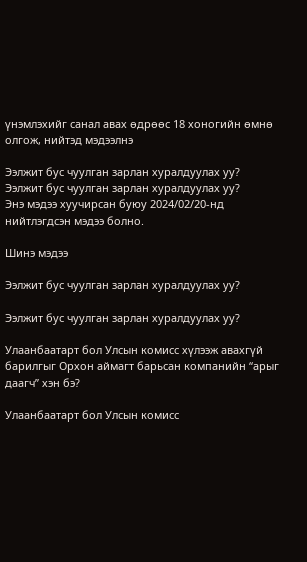үнэмлэхийг санал авах өдрөөс 18 хоногийн өмнө олгож, нийтэд мэдээлнэ

Ээлжит бус чуулган зарлан хуралдуулах уу?
Ээлжит бус чуулган зарлан хуралдуулах уу?
Энэ мэдээ хуучирсан буюу 2024/02/20-нд нийтлэгдсэн мэдээ болно.

Шинэ мэдээ

Ээлжит бус чуулган зарлан хуралдуулах уу?

Ээлжит бус чуулган зарлан хуралдуулах уу?

Улаанбаатарт бол Улсын комисс хүлээж авахгүй барилгыг Орхон аймагт барьсан компанийн “арыг даагч” хэн бэ?

Улаанбаатарт бол Улсын комисс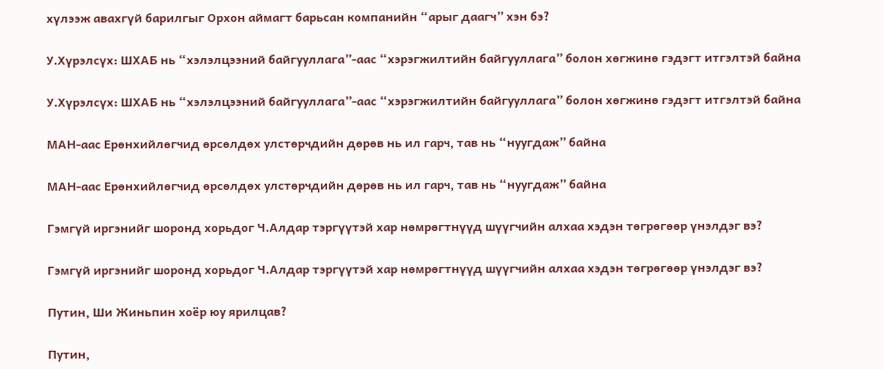хүлээж авахгүй барилгыг Орхон аймагт барьсан компанийн “арыг даагч” хэн бэ?

У.Хүрэлсүх: ШХАБ нь “хэлэлцээний байгууллага”-аас “хэрэгжилтийн байгууллага” болон хөгжинө гэдэгт итгэлтэй байна

У.Хүрэлсүх: ШХАБ нь “хэлэлцээний байгууллага”-аас “хэрэгжилтийн байгууллага” болон хөгжинө гэдэгт итгэлтэй байна

МАН-аас Ерөнхийлөгчид өрсөлдөх улстөрчдийн дөрөв нь ил гарч, тав нь “нуугдаж” байна

МАН-аас Ерөнхийлөгчид өрсөлдөх улстөрчдийн дөрөв нь ил гарч, тав нь “нуугдаж” байна

Гэмгүй иргэнийг шоронд хорьдог Ч.Алдар тэргүүтэй хар нөмрөгтнүүд шүүгчийн алхаа хэдэн төгрөгөөр үнэлдэг вэ?

Гэмгүй иргэнийг шоронд хорьдог Ч.Алдар тэргүүтэй хар нөмрөгтнүүд шүүгчийн алхаа хэдэн төгрөгөөр үнэлдэг вэ?

Путин, Ши Жиньпин хоёр юу ярилцав?

Путин,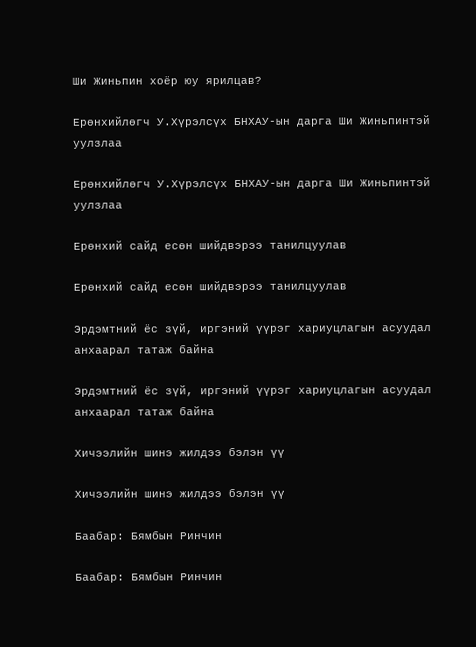Ши Жиньпин хоёр юу ярилцав?

Ерөнхийлөгч У.Хүрэлсүх БНХАУ-ын дарга Ши Жиньпинтэй уулзлаа

Ерөнхийлөгч У.Хүрэлсүх БНХАУ-ын дарга Ши Жиньпинтэй уулзлаа

Ерөнхий сайд есөн шийдвэрээ танилцуулав

Ерөнхий сайд есөн шийдвэрээ танилцуулав

Эрдэмтний ёс зүй, иргэний үүрэг хариуцлагын асуудал анхаарал татаж байна

Эрдэмтний ёс зүй, иргэний үүрэг хариуцлагын асуудал анхаарал татаж байна

Хичээлийн шинэ жилдээ бэлэн үү

Хичээлийн шинэ жилдээ бэлэн үү

Баабар: Бямбын Ринчин

Баабар: Бямбын Ринчин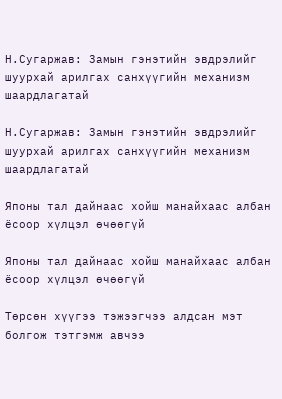Н.Сугаржав: Замын гэнэтийн эвдрэлийг шуурхай арилгах санхүүгийн механизм шаардлагатай

Н.Сугаржав: Замын гэнэтийн эвдрэлийг шуурхай арилгах санхүүгийн механизм шаардлагатай

Японы тал дайнаас хойш манайхаас албан ёсоор хүлцэл өчөөгүй

Японы тал дайнаас хойш манайхаас албан ёсоор хүлцэл өчөөгүй

Төрсөн хүүгээ тэжээгчээ алдсан мэт болгож тэтгэмж авчээ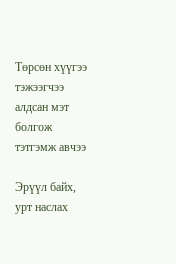Төрсөн хүүгээ тэжээгчээ алдсан мэт болгож тэтгэмж авчээ

Эрүүл байх, урт наслах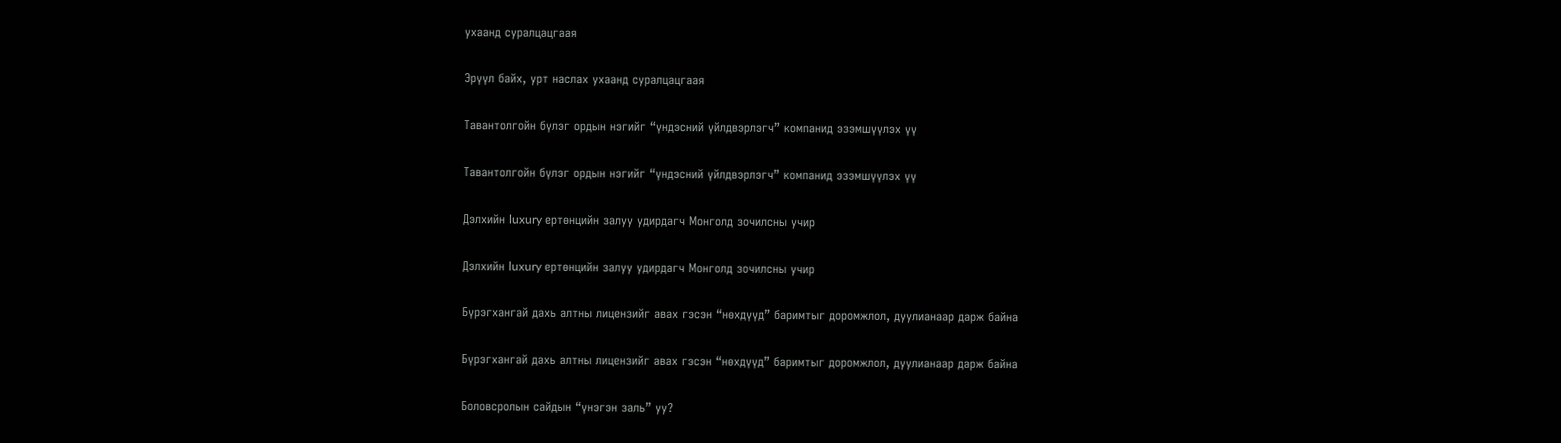ухаанд суралцацгаая

Эрүүл байх, урт наслах ухаанд суралцацгаая

Тавантолгойн бүлэг ордын нэгийг “үндэсний үйлдвэрлэгч” компанид эзэмшүүлэх үү

Тавантолгойн бүлэг ордын нэгийг “үндэсний үйлдвэрлэгч” компанид эзэмшүүлэх үү

Дэлхийн luxury ертөнцийн залуу удирдагч Монголд зочилсны учир

Дэлхийн luxury ертөнцийн залуу удирдагч Монголд зочилсны учир

Бүрэгхангай дахь алтны лицензийг авах гэсэн “нөхдүүд” баримтыг доромжлол, дуулианаар дарж байна

Бүрэгхангай дахь алтны лицензийг авах гэсэн “нөхдүүд” баримтыг доромжлол, дуулианаар дарж байна

Боловсролын сайдын “үнэгэн заль” уу?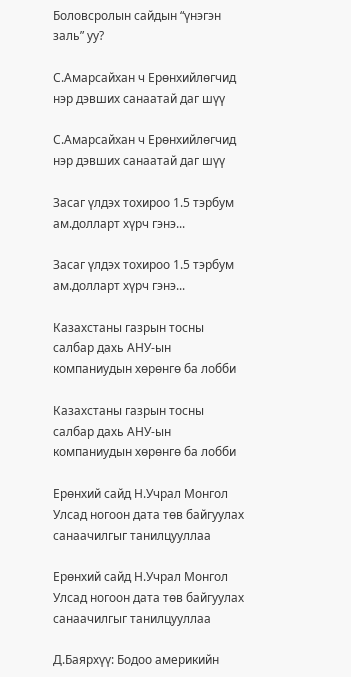Боловсролын сайдын “үнэгэн заль” уу?

С.Амарсайхан ч Ерөнхийлөгчид нэр дэвших санаатай даг шүү

С.Амарсайхан ч Ерөнхийлөгчид нэр дэвших санаатай даг шүү

Засаг үлдэх тохироо 1.5 тэрбум ам.долларт хүрч гэнэ...

Засаг үлдэх тохироо 1.5 тэрбум ам.долларт хүрч гэнэ...

Казахстаны газрын тосны салбар дахь АНУ-ын компаниудын хөрөнгө ба лобби

Казахстаны газрын тосны салбар дахь АНУ-ын компаниудын хөрөнгө ба лобби

Ерөнхий сайд Н.Учрал Монгол Улсад ногоон дата төв байгуулах санаачилгыг танилцууллаа

Ерөнхий сайд Н.Учрал Монгол Улсад ногоон дата төв байгуулах санаачилгыг танилцууллаа

Д.Баярхүү: Бодоо америкийн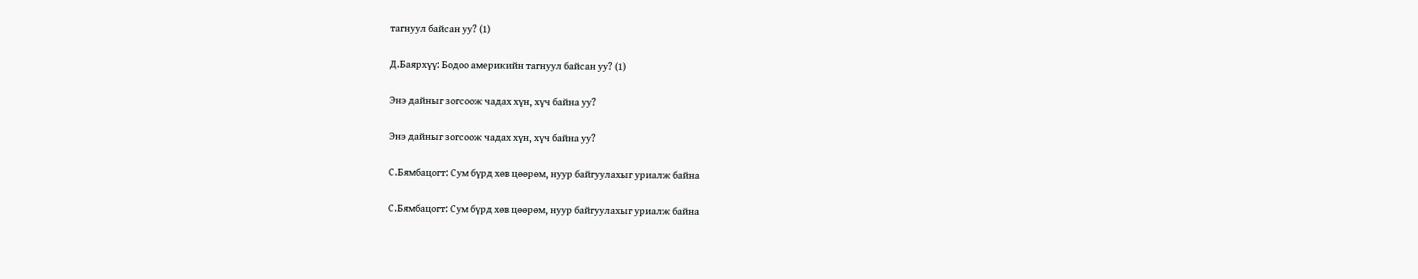тагнуул байсан уу? (1)

Д.Баярхүү: Бодоо америкийн тагнуул байсан уу? (1)

Энэ дайныг зогсоож чадах хүн, хүч байна уу?

Энэ дайныг зогсоож чадах хүн, хүч байна уу?

С.Бямбацогт: Сум бүрд хөв цөөрөм, нуур байгуулахыг уриалж байна

С.Бямбацогт: Сум бүрд хөв цөөрөм, нуур байгуулахыг уриалж байна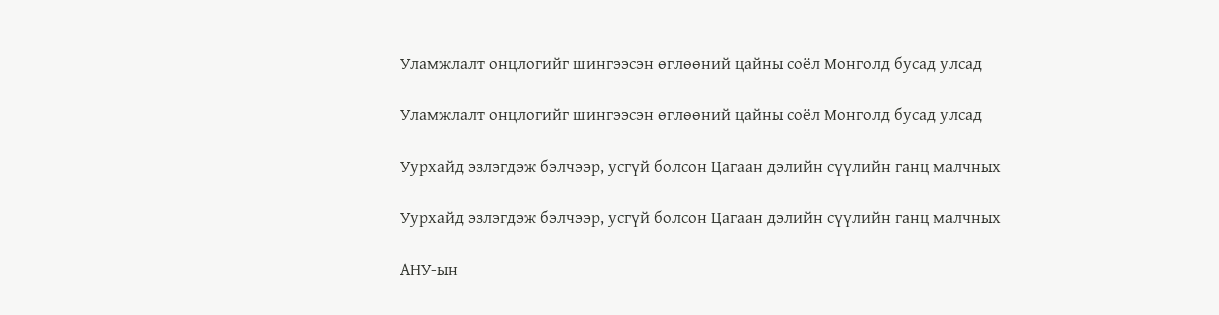Уламжлалт онцлогийг шингээсэн өглөөний цайны соёл Монголд бусад улсад

Уламжлалт онцлогийг шингээсэн өглөөний цайны соёл Монголд бусад улсад

Уурхайд эзлэгдэж бэлчээр, усгүй болсон Цагаан дэлийн сүүлийн ганц малчных

Уурхайд эзлэгдэж бэлчээр, усгүй болсон Цагаан дэлийн сүүлийн ганц малчных

АНУ-ын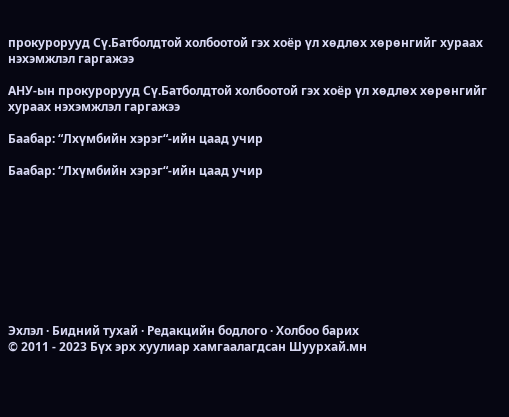прокурорууд Сү.Батболдтой холбоотой гэх хоёр үл хөдлөх хөрөнгийг хураах нэхэмжлэл гаргажээ

АНУ-ын прокурорууд Сү.Батболдтой холбоотой гэх хоёр үл хөдлөх хөрөнгийг хураах нэхэмжлэл гаргажээ

Баабар: “Лхүмбийн хэрэг“-ийн цаад учир

Баабар: “Лхүмбийн хэрэг“-ийн цаад учир









Эхлэл · Бидний тухай · Редакцийн бодлого · Холбоо барих
© 2011 - 2023 Бүх эрх хуулиар хамгаалагдсан Шуурхай.мн